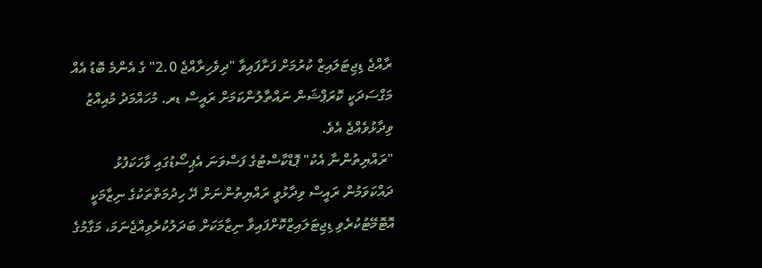ރާއްޖެ ޑިޖިޓަލައިޒް ކުރުމަށް ފަށާފައިވާ "ދިވެހިރާއްޖެ 2.0" ގެ އެންމެ ބޮޑު އެއް މަގްސަދަކީ ކޮރަޕްޝަން ނައްތާލުންކަމަށް ރައީސް ޑރ. މުހައްމަދު މުއިއްޒު ވިދާޅުވެއްޖެ އެވެ.
"ރައްޔިތުންނާ އެކު" ޕޮޑްކާސްޓުގެ ފަސްވަނަ އެޕިސޯޑުގައި ވާހަކަފުޅު ދައްކަވަމުން ރައީސް ވިދާޅުވީ ރައްޔިތުންނަށް ދޭ ހިދުމަތްތަކުގެ ނިޒާމަކީ އޮޓޮމޭޓުކުރެވި ޑިޖިޓަލައިޒްކޮށްފައިވާ ނިޒާމަކަށް ބަދަލުކުރެވިއްޖެނަމަ، މަގާމުގެ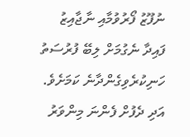ނުފޫޒު ފޯރުވުމާއި ނާޖާއިޒު ފައިދާ ނެގުމަށް ލިބޭ ފުރުސަތު ހަނިކުރެވިގެންދާނެ ކަމަށެވެ. އަދި ދެފުށް ފެންނަ މިންވަރު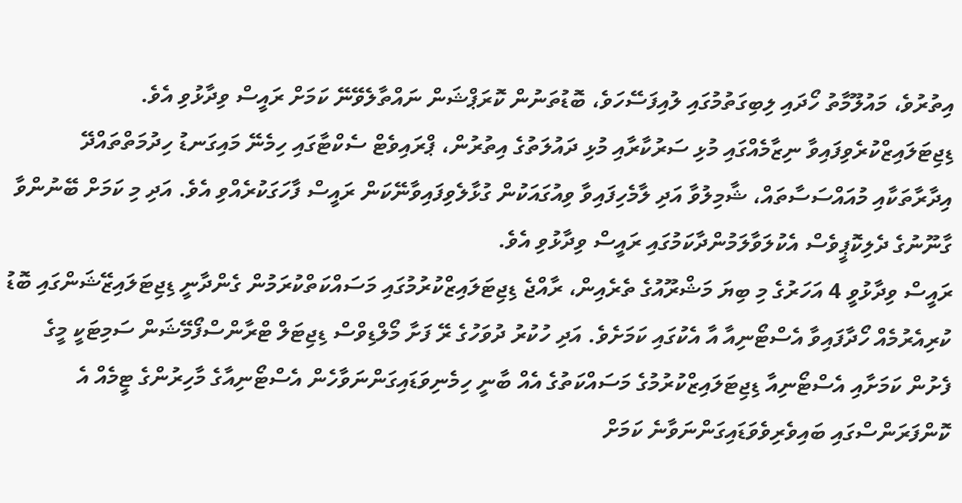އިތުރުވެ، މައުލޫމާތު ހޯދައި ލިބިގަތުމުގައި ލުއިފަސޭހަވެ، ބޮޑުތަނުން ކޮރަޕްޝަން ނައްތާލެވޭނޭ ކަމަށް ރައީސް ވިދާޅުވި އެވެ.
ޑިޖިޓަލައިޒްކުރެވިފައިވާ ނިޒާމެއްގައި މުޅި ސަރުކާރާއި މުޅި ދައުލަތުގެ އިތުރުން، ޕްރައިވެޓް ސެކްޓާގައި ހިމެނޭ މައިގަނޑު ހިދުމަތްތައްދޭ އިދާރާތަކާއި މުއައްސަސާތައް، ޝާމިލުވާ އަދި ލާމެހިފައިވާ ވިއުގައަކުން ގުޅާލެވިފައިވާނޭކަން ރައީސް ފާހަގަކުރެއްވި އެވެ. އަދި މި ކަމަށް ބޭނުންވާ ގާނޫނުގެ ދެލިކޮޕީވެސް އެކުލަވާލަމުންދާކަމުގައި ރައީސް ވިދާޅުވި އެވެ.
ރައީސް ވިދާޅުވީ 4 އަހަރުގެ މި ބިޔަ މަޝްރޫއުގެ ތެރެއިން، ރާއްޖެ ޑިޖިޓަލައިޒްކުރުމުގައި މަސައްކަތްކުރަމުން ގެންދާނީ ޑިޖިޓަލައިޒޭޝަންގައި ބޮޑު ކުރިއެރުމެއް ހޯދާފައިވާ އެސްޓޯނިއާ އާ އެކުގައި ކަމަށެވެ. އަދި ހުކުރު ދުވަހުގެ ރޭ ފަށާ މޯލްޑިވްސް ޑިޖިޓަލް ޓްރާންސްފޯމޭޝަން ސަމިޓަކީ މީގެ ފެށުން ކަމަށާއި އެސްޓޯނިއާ ޑިޖިޓަލައިޒްކުރުމުގެ މަސައްކަތުގެ އެއް ބާނީ ހިމެނިވަޑައިގަންނަވާހެން އެސްޓޯނިއާގެ މާހިރުންގެ ޓީމެއް އެ ކޮންފަރަންސްގައި ބައިވެރިވެވަޑައިގަންނަވާނެ ކަމަށް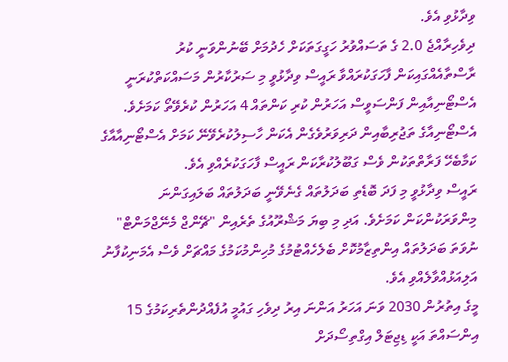ވިދާޅުވި އެވެ.
ދިވެހިރާއްޖެ 2.0 ގެ ތަސައްވުރު ހަގީގަތަކަށް ހެދުމަށް ބޭނުންވަނީ ކުރު ރާސްތާއެއްގައިކަން ފާހަގަކުރައްވާ ރައީސް ވިދާޅުވީ މި ސަރުކާރުން މަސައްކަތްކުރަނީ އެސްޓޯނިއާއިން ފަންސަވީސް އަހަރުން ކުރި ކަންތައް 4 އަހަރުން ކުރެވޭތޯ ކަމަށެވެ. އެސްޓޯނިއާގެ ތަޖުރިބާއިން ދަރިވަރުވެގެން އެކަން ހާސިލުކުރެވޭނޭ ކަމަށް އެސްޓޯނިއާއާގެ ކަމާބެހޭ ފަރާތްތަކުން ވެސް ގަބޫލުކުރާކަން ރައީސް ފާހަގަކުރެއްވި އެވެ.
ރައީސް ވިދާޅުވީ މި ފަދަ ބޮޑެތި ބަދަލުތައް ގެނެވޭނީ ބަދަލުތައް ބަލައިގަންނަ މިންވަރަކުންކަން ކަމަށެވެ. އަދި މި ބިޔަ މަޝްރޫއުގެ ތެރެއިން "ޗޭންޖް މެނޭޖްމަންޓް" ނުވަތަ ބަދަލުތައް އިންތިޒާމުކޮށް ބެލެހެއްޓުމުގެ މުހިންމުކަމުގެ މައްޗަށް ވެސް އެމަނިކުފާނު އަލިއަޅުއްވާލެއްވި އެވެ.
މީގެ އިތުރުން 2030 ވަނަ އަހަރު އަންނަ އިރު ދިވެހި ގައުމީ އުފެއްދުންތެރިކަމުގެ 15 އިންސައްތަ އަކީ ޑިޖިޓަލް އިގްތިސޯދަށް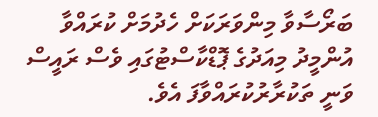ބަރޯސާވާ މިންވަރަކަށް ހެދުމަށް ކުރައްވާ އުންމީދު މިއަދުގެ ޕޮޑްކާސްޓުގައި ވެސް ރައީސް ވަނީ ތަކުރާރުކުރައްވާފަ އެވެ.